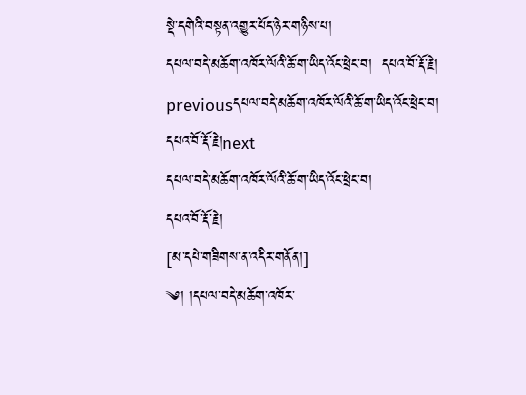སྡེ་དགེའི་བསྟན་འགྱུར་པོད་ཉེར་གཉིས་པ།
དཔལ་བདེ་མཆོག་འཁོར་ལོའི་ཆོ་ག་ཡིད་འོང་ཕྲེང་བ།  དཔའ་བོ་རྡོ་རྗེ།
previousདཔལ་བདེ་མཆོག་འཁོར་ལོའི་ཆོ་ག་ཡིད་འོང་ཕྲེང་བ། དཔའ་བོ་རྡོ་རྗེ།next
དཔལ་བདེ་མཆོག་འཁོར་ལོའི་ཆོ་ག་ཡིད་འོང་ཕྲེང་བ།
དཔའ་བོ་རྡོ་རྗེ།
[མ་དཔེ་གཟིགས་ན་འདིར་གནོན།]
༄། །དཔལ་བདེ་མཆོག་འཁོར་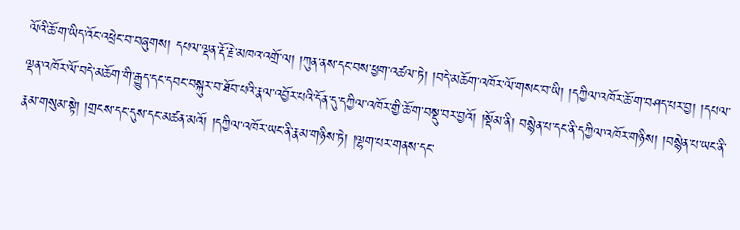ལོའི་ཆོ་ག་ཡིད་འོང་འཕྲེང་བ་བཞུགས། དཔལ་ལྡན་རྡོ་རྗེ་མཁའ་འགྲོ་ལ། །ཀུན་ནས་དང་བས་ཕྱག་འཚལ་ཏེ། །བདེ་མཆོག་འཁོར་ལོ་གསང་བ་ཡི། །དཀྱིལ་འཁོར་ཆོ་ག་བཤད་པར་བྱ། །དཔལ་ལྡན་འཁོར་ལོ་བདེ་མཆོག་གི་རྒྱུད་དང་དབང་བསྐུར་བ་ཐོབ་པའི་རྣལ་འབྱོར་པའི་དོན་དུ་དཀྱིལ་འཁོར་གྱི་ཆོ་ག་བསྡུ་བར་བྱའོ། །སྡོམ་ནི། བསྙེན་པ་དང་ནི་དཀྱིལ་འཁོར་གཉིས། །བསྙེན་པ་ཡང་ནི་རྣམ་གསུམ་སྟེ། །གྲངས་དང་དུས་དང་མཚན་མའོ། །དཀྱིལ་འཁོར་ཡང་ནི་རྣམ་གཉིས་ཏེ། །ལྷག་པར་གནས་དང་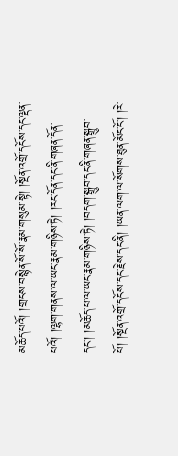མཆོད་པའོ། །གྲངས་བསྙེན་སོ་སོ་རྣམ་གསུམ་སྟེ། །སྔོན་འགྲོ་དངོས་དང་ལྡན་པའོ། །ལྷག་གནས་ལ་ཡང་རྣམ་གཉིས་ཏེ། །རང་དོན་དང་ནི་གཞན་དོན་དང་། །མཆོད་པ་ལ་ཡང་རྣམ་གཉིས་ཏེ། །བདག་སྒྲུབ་དང་ནི་གཞན་སྒྲུབ་པོ། །སྔོན་འགྲོ་དངོས་དང་རྗེས་དང་ནི། །ཡན་ལག་ལ་སོགས་ཐུན་མོང་ངོ་། །རེ་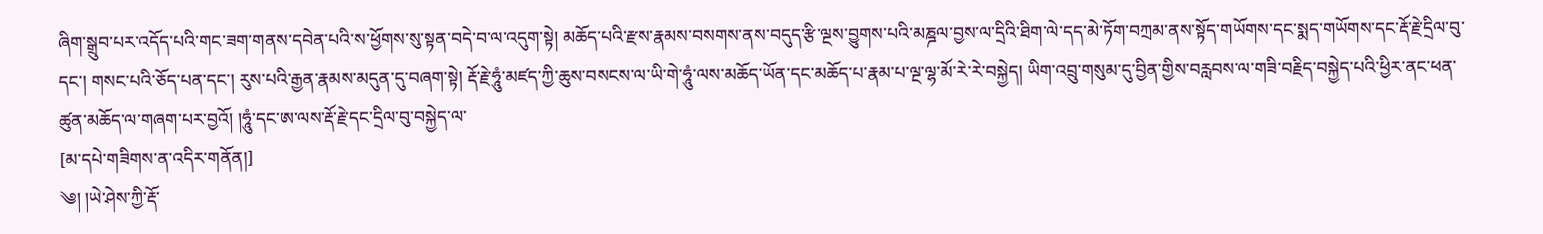ཞིག་སྒྲུབ་པར་འདོད་པའི་གང་ཟག་གནས་དབེན་པའི་ས་ཕྱོགས་སུ་སྟན་བདེ་བ་ལ་འདུག་སྟེ། མཆོད་པའི་རྫས་རྣམས་བསགས་ནས་བདུད་རྩི་ལྔས་བྱུགས་པའི་མཎྜལ་བྱས་ལ་དྲིའི་ཐིག་ལེ་དད་མེ་ཏོག་བཀྲམ་ནས་སྟོད་གཡོགས་དང་སྨད་གཡོགས་དང་རྡོ་རྗེ་དྲིལ་བུ་དང་། གསང་པའི་ཅོད་པན་དང་། རུས་པའི་རྒྱན་རྣམས་མདུན་དུ་བཞག་སྟེ། རྡོ་རྗེ་ཧཱུཾ་མཛད་ཀྱི་ཆུས་བསངས་ལ་ཡི་གེ་ཧཱུཾ་ལས་མཆོད་ཡོན་དང་མཆོད་པ་རྣམ་པ་ལྔ་ལྷ་མོ་རེ་རེ་བསྐྱེད། ཡིག་འབྲུ་གསུམ་དུ་བྱིན་གྱིས་བརླབས་ལ་གཟི་བརྗིད་བསྐྱེད་པའི་ཕྱིར་ནང་ཕན་ཚུན་མཆོད་ལ་གཞག་པར་བྱའོ། །ཧཱུཾ་དང་ཨ་ལས་རྡོ་རྗེ་དང་དྲིལ་བུ་བསྐྱེད་ལ་
[མ་དཔེ་གཟིགས་ན་འདིར་གནོན།]
༄། །ཡེ་ཤེས་ཀྱི་རྡོ་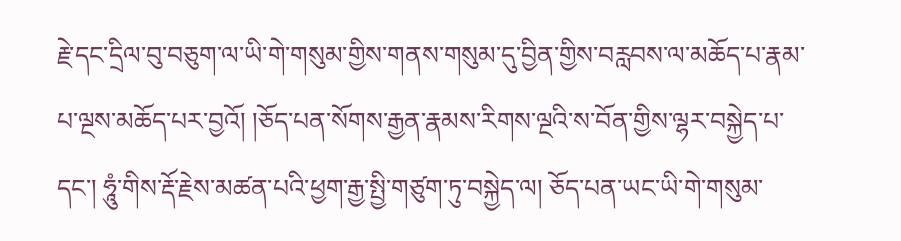རྗེ་དང་དྲིལ་བུ་བཅུག་ལ་ཡི་གེ་གསུམ་གྱིས་གནས་གསུམ་དུ་བྱིན་གྱིས་བརླབས་ལ་མཆོད་པ་རྣམ་པ་ལྔས་མཆོད་པར་བྱའོ། །ཅོད་པན་སོགས་རྒྱན་རྣམས་རིགས་ལྔའི་ས་བོན་གྱིས་ལྷར་བསྐྱེད་པ་དང་། ཧཱུཾ་གིས་རྡོ་རྗེས་མཚན་པའི་ཕྱག་རྒྱ་སྤྱི་གཙུག་ཏུ་བསྐྱེད་ལ། ཅོད་པན་ཡང་ཡི་གེ་གསུམ་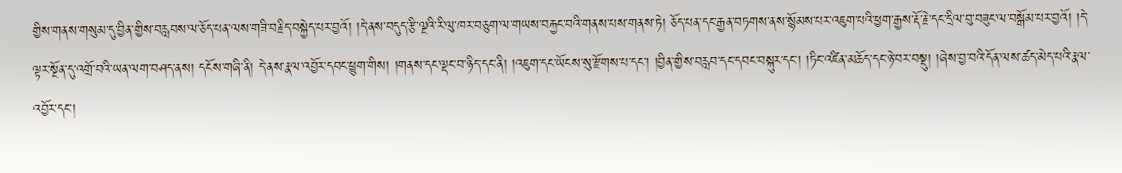གྱིས་གནས་གསུམ་དུ་བྱིན་གྱིས་བརླབས་ལ་ཅོད་པན་ལས་གཟི་བརྗིད་བསྐྱེད་པར་བྱའོ། །དེ་ནས་བདུད་རྩི་ལྔའི་རི་ལུ་ཁར་བཅུག་ལ་གཡས་བརྐྱང་བའི་གནས་པས་གནས་ཏེ། ཅོད་པན་དང་རྒྱན་བཏགས་ནས་སྙོམས་པར་འཇུག་པའི་ཕྱག་རྒྱས་རྡོ་རྗེ་དང་དྲིལ་བུ་བཟུང་ལ་བསྒོམ་པར་བྱའོ། །དེ་ལྟར་སྔོན་དུ་འགྲོ་བའི་ཡན་ལག་བཤད་ནས། དངོས་གཞི་ནི། དེ་ནས་རྣལ་འབྱོར་དབང་ཕྱུག་གིས། །གནས་དང་ལྡང་བ་ཉིད་དང་ནི། །འཇུག་དང་ཡོངས་སུ་རྫོགས་པ་དང་། །བྱིན་གྱིས་བརླབ་དང་དབང་བསྐུར་དང་། །ཏིང་འཛིན་མཆོད་དང་ཉེ་བར་བསྡུ། །ཞེས་བྱ་བའི་དོན་ལས་ཚད་མེད་པའི་རྣལ་འབྱོར་དང་།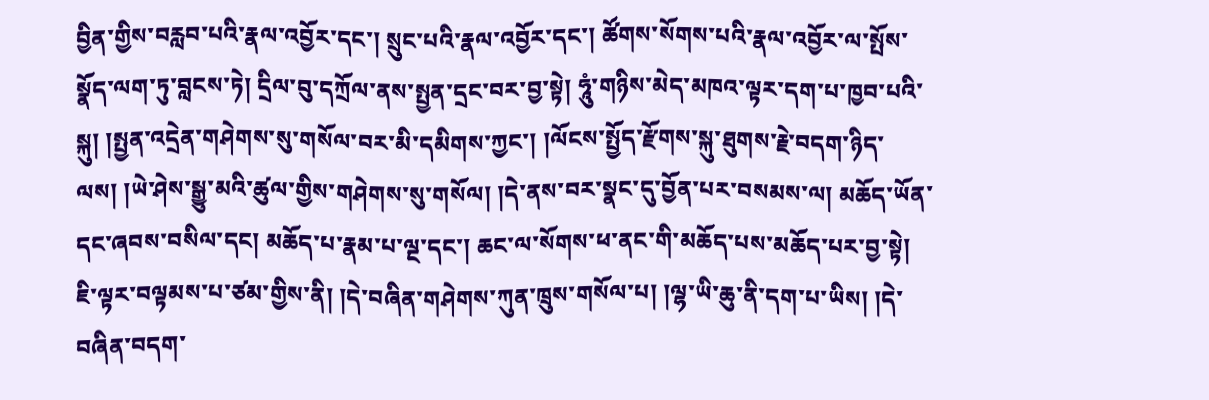བྱིན་གྱིས་བརླབ་པའི་རྣལ་འབྱོར་དང་། སྲུང་པའི་རྣལ་འབྱོར་དང་། ཚོགས་སོགས་པའི་རྣལ་འབྱོར་ལ་སྤོས་སྣོད་ལག་ཏུ་བླངས་ཏེ། དྲིལ་བུ་དཀྲོལ་ནས་སྤྱན་དྲང་བར་བྱ་སྟེ། ཧཱུཾ་གཉིས་མེད་མཁའ་ལྟར་དག་པ་ཁྱབ་པའི་སྐུ། །སྤྱན་འདྲེན་གཤེགས་སུ་གསོལ་བར་མི་དམིགས་ཀྱང་། །ལོངས་སྤྱོད་རྫོགས་སྐུ་ཐུགས་རྗེ་བདག་ཉིད་ལས། །ཡེ་ཤེས་སྒྱུ་མའི་ཚུལ་གྱིས་གཤེགས་སུ་གསོལ། །དེ་ནས་བར་སྣང་དུ་བྱོན་པར་བསམས་ལ། མཆོད་ཡོན་དང་ཞབས་བསིལ་དང། མཆོད་པ་རྣམ་པ་ལྔ་དང་། ཆང་ལ་སོགས་ཕ་ནང་གི་མཆོད་པས་མཆོད་པར་བྱ་སྟེ། ཇི་ལྟར་བལྟམས་པ་ཙམ་གྱིས་ནི། །དེ་བཞིན་གཤེགས་ཀུན་ཁྲུས་གསོལ་པ། །ལྷ་ཡི་ཆུ་ནི་དག་པ་ཡིས། །དེ་བཞིན་བདག་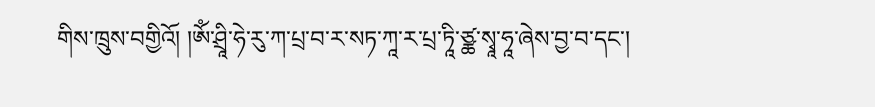གིས་ཁྲུས་བགྱིའོ། །ཨོཾ་ཤྲཱི་ཧེ་རུ་ཀ་པྲ་བ་ར་སཏ་ཀཱ་ར་པྲ་ཏཱི་ཙྪ་སྭཱ་ཧཱ་ཞེས་བྱ་བ་དང་།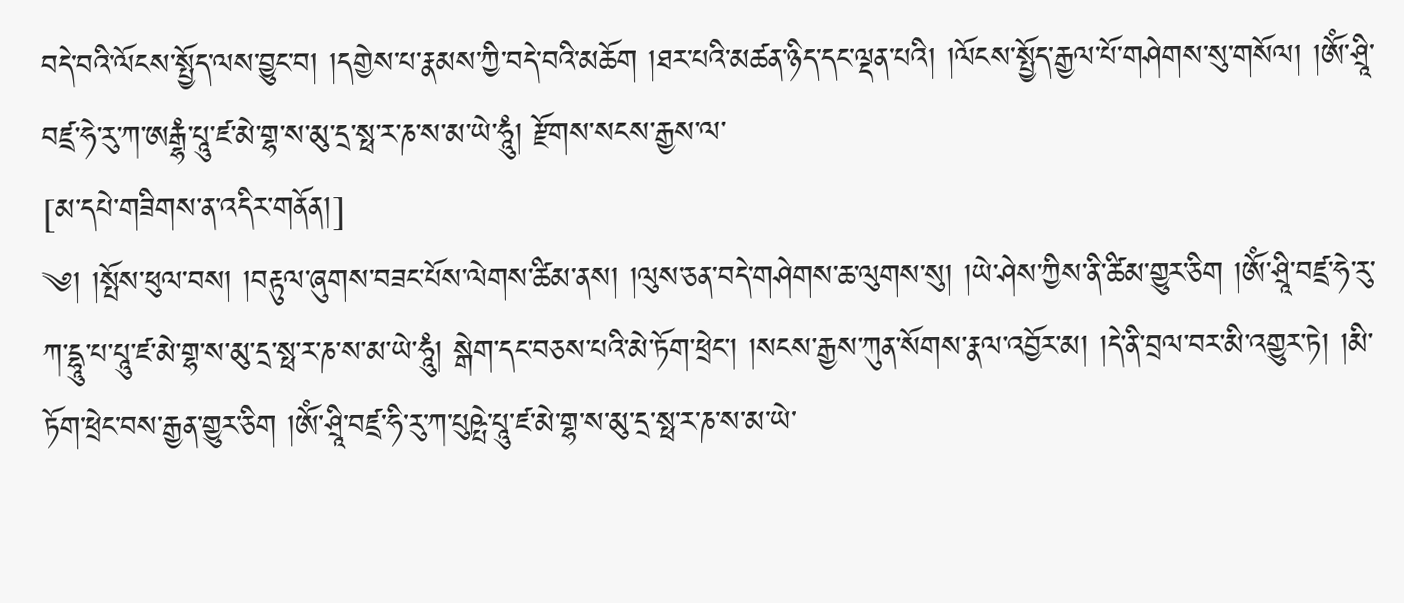བདེ་བའི་ལོངས་སྤྱོད་ལས་བྱུང་བ། །དགྱེས་པ་རྣམས་ཀྱི་བདེ་བའི་མཆོག །ཐར་པའི་མཚན་ཉིད་དང་ལྡན་པའི། །ལོངས་སྤྱོད་རྒྱལ་པོ་གཤེགས་སུ་གསོལ། །ཨོཾ་ཤྲཱི་བཛྲ་ཧེ་རུ་ཀ་ཨརྒྷཾ་པཱུ་ཛ་མེ་གྷ་ས་མུ་དྲ་སྥ་ར་ཎ་ས་མ་ཡེ་ཧཱུཾ། རྫོགས་སངས་རྒྱས་ལ་
[མ་དཔེ་གཟིགས་ན་འདིར་གནོན།]
༄། །སྤོས་ཕུལ་བས། །བརྟུལ་ཞུགས་བཟང་པོས་ལེགས་ཚིམ་ནས། །ལུས་ཅན་བདེ་གཤེགས་ཆ་ལུགས་སུ། །ཡེ་ཤེས་ཀྱིས་ནི་ཚིམ་གྱུར་ཅིག །ཨོཾ་ཤྲཱི་བཛྲ་ཧེ་རུ་ཀ་དྷཱུ་པ་པཱུ་ཛ་མེ་གྷ་ས་མུ་དྲ་སྥ་ར་ཎ་ས་མ་ཡེ་ཧཱུཾ། སྒེག་དང་བཅས་པའི་མེ་ཏོག་ཕྲེང་། །སངས་རྒྱས་ཀུན་སོགས་རྣལ་འབྱོར་མ། །དེ་ནི་བྲལ་བར་མི་འགྱུར་ཏེ། །མི་ཏོག་ཕྲེང་བས་རྒྱན་གྱུར་ཅིག །ཨོཾ་ཤྲཱི་བཛྲ་ཧི་རུ་ཀ་པུཥྤེ་པཱུ་ཛ་མེ་གྷ་ས་མུ་དྲ་སྥ་ར་ཎ་ས་མ་ཡེ་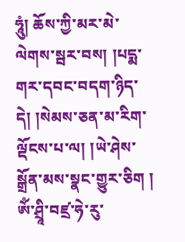ཧཱུཾ། ཆོས་ཀྱི་མར་མེ་ལེགས་སྦར་བས། །པདྨ་གར་དབང་བདག་ཉིད་དེ། །སེམས་ཅན་མ་རིག་ལྡོངས་པ་ལ། །ཡེ་ཤེས་སྒྲོན་མས་སྣང་གྱུར་ཅིག ། ཨོཾ་ཤྲཱི་བཛྲ་ཧེ་རུ་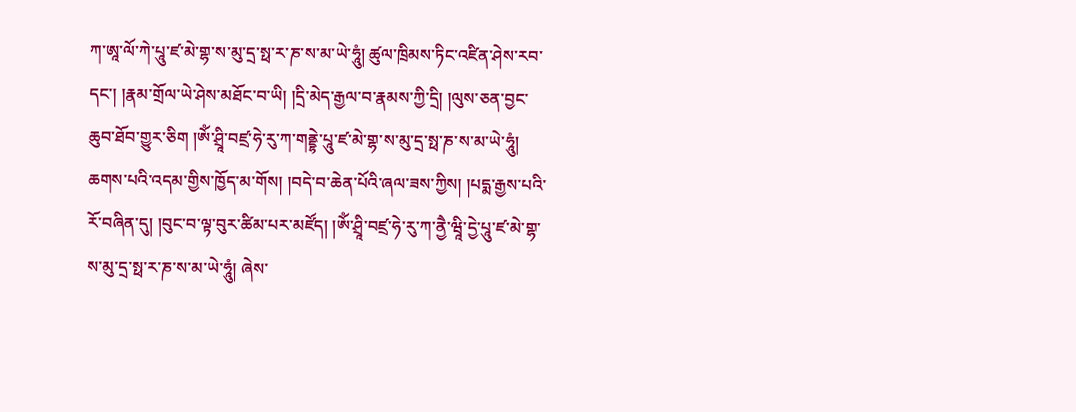ཀ་ཨཱ་ལོ་ཀེ་པཱུ་ཛ་མེ་གྷ་ས་མུ་དྲ་སྥ་ར་ཎ་ས་མ་ཡེ་ཧཱུཾ། ཚུལ་ཁྲིམས་ཏིང་འཛིན་ཤེས་རབ་དང་། །རྣམ་གྲོལ་ཡེ་ཤེས་མཐོང་བ་ཡི། །དྲི་མེད་རྒྱལ་བ་རྣམས་ཀྱི་དྲི། །ལུས་ཅན་བྱང་ཆུབ་ཐོབ་གྱུར་ཅིག །ཨོཾ་ཤྲཱི་བཛྲ་ཧེ་རུ་ཀ་གནྡྷེ་པཱུ་ཛ་མེ་གྷ་ས་མུ་དྲ་སྥ་ཎ་ས་མ་ཡེ་ཧཱུཾ། ཆགས་པའི་འདམ་གྱིས་ཁྱོད་མ་གོས། །བདེ་བ་ཆེན་པོའི་ཞལ་ཟས་ཀྱིས། །པདྨ་རྒྱས་པའི་རོ་བཞིན་དུ། །བུང་བ་ལྟ་བུར་ཚིམ་པར་མཛོད། །ཨོཾ་ཤྲཱི་བཛྲ་ཧེ་རུ་ཀ་ནྱཻ་ཝཱི་དྱེ་པཱུ་ཛ་མེ་གྷ་ས་མུ་དྲ་སྥ་ར་ཎ་ས་མ་ཡེ་ཧཱུཾ། ཞེས་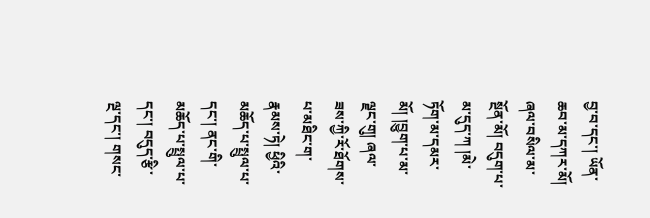བྱ་བ་དང་། ཡོན་ཆབ་མ་དཀར་མོ། ཞལ་བསིལ་མ་སྔོན་མོ། བདུག་པ་མ་དུད་ཀ །མེ་ཏོག་མ་དམར་མོ། །བྱུག་པ་མ་ལྗང་གུ། ཞལ་ཟས་ཀྱི་རོ་ཐོགས་པ་མཐིང་ག་རྣམས་ཏེ། ཕྱིའི་མཆོད་པ་སྤྲུལ་པ་དང་། ནང་གི་མཆོད་པ་སྤྲུལ་པ་དང་། བདུད་རྩི་ལྔ་དང་། གསང་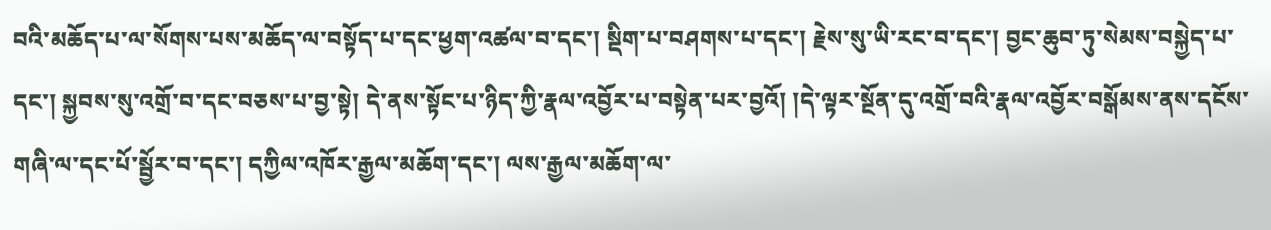བའི་མཆོད་པ་ལ་སོགས་པས་མཆོད་ལ་བསྟོད་པ་དང་ཕྱག་འཚལ་བ་དང་། སྡིག་པ་བཤགས་པ་དང་། རྗེས་སུ་ཡི་རང་བ་དང་། བྱང་ཆུབ་ཏུ་སེམས་བསྐྱེད་པ་དང་། སྐྱབས་སུ་འགྲོ་བ་དང་བཅས་པ་བྱ་སྟེ། དེ་ནས་སྟོང་པ་ཉིད་ཀྱི་རྣལ་འབྱོར་པ་བསྟེན་པར་བྱའོ། །དེ་ལྟར་སྔོན་དུ་འགྲོ་བའི་རྣལ་འབྱོར་བསྒོམས་ནས་དངོས་གཞི་ལ་དང་པོ་སྦྱོར་བ་དང་། དཀྱིལ་འཁོར་རྒྱལ་མཆོག་དང་། ལས་རྒྱལ་མཆོག་ལ་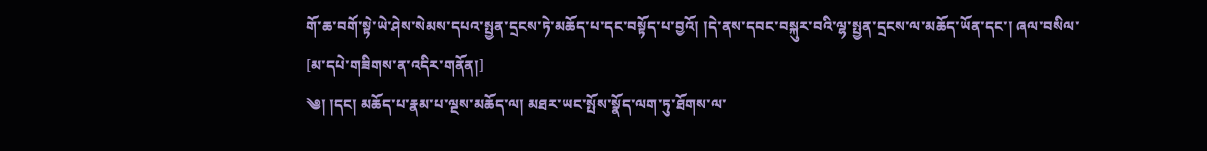གོ་ཆ་བགོ་སྟེ་ཡེ་ཤེས་སེམས་དཔའ་སྤྱན་དྲངས་ཏེ་མཆོད་པ་དང་བསྟོད་པ་བྱའོ། །དེ་ནས་དབང་བསྐུར་བའི་ལྷ་སྤྱན་དྲངས་ལ་མཆོད་ཡོན་དང་། ཞལ་བསིལ་
[མ་དཔེ་གཟིགས་ན་འདིར་གནོན།]
༄། །དང། མཆོད་པ་རྣམ་པ་ལྔས་མཆོད་ལ། མཐར་ཡང་སྤོས་སྣོད་ལག་ཏུ་ཐོགས་ལ་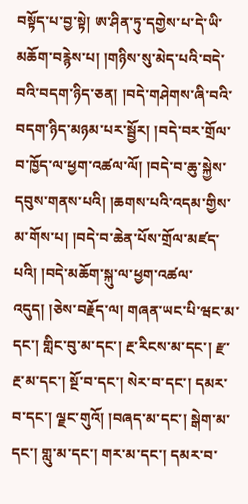བསྟོད་པ་བྱ་སྟེ། ཨ་ཤིན་ཏུ་དགྱེས་པ་དེ་ཡི་མཆོག་བརྙེས་པ། །གཉིས་སུ་མེད་པའི་བདེ་བའི་བདག་ཉིད་ཅན། །བདེ་གཤེགས་ཞི་བའི་བདག་ཉིད་མཉམ་པར་སྦྱོར། །བདེ་བར་གྲོལ་བ་ཁྱོད་ལ་ཕྱག་འཚལ་ལོ། །བདེ་བ་ཆུ་སྐྱེས་དབུས་གནས་པའི། །ཆགས་པའི་འདམ་གྱིས་མ་གོས་པ། །བདེ་བ་ཆེན་པོས་གྲོལ་མཛད་པའི། །བདེ་མཆོག་སྐུ་ལ་ཕྱག་འཚལ་འདུད། །ཅེས་བརྗོད་ལ། གཞན་ཡང་པི་ཝང་མ་དང་། གླིང་བུ་མ་དང་། རྔ་རིངས་མ་དང་། རྫ་རྔ་མ་དང་། སྔོ་བ་དང་། སེར་བ་དང་། དམར་བ་དང་། ལྗང་གུའོ། །བཞད་མ་དང་། སྒེག་མ་དང་། གླུ་མ་དང་། གར་མ་དང་། དམར་བ་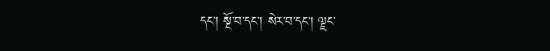དང་། སྔོ་བ་དང་། སེར་བ་དང་། ལྗང་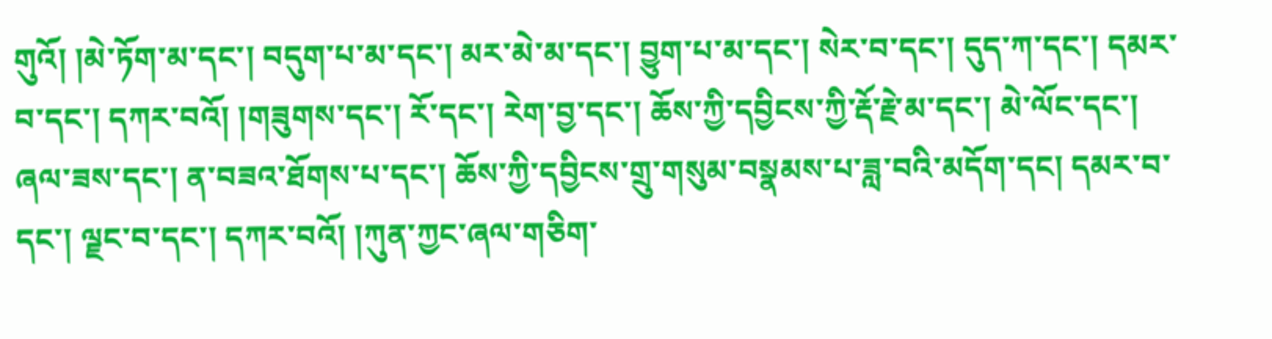གུའོ། །མེ་ཏོག་མ་དང་། བདུག་པ་མ་དང་། མར་མེ་མ་དང་། བྱུག་པ་མ་དང་། སེར་བ་དང་། དུད་ཀ་དང་། དམར་བ་དང་། དཀར་བའོ། །གཟུགས་དང་། རོ་དང་། རེག་བྱ་དང་། ཆོས་ཀྱི་དབྱིངས་ཀྱི་རྡོ་རྗེ་མ་དང་། མེ་ལོང་དང་། ཞལ་ཟས་དང་། ན་བཟའ་ཐོགས་པ་དང་། ཆོས་ཀྱི་དབྱིངས་གྲུ་གསུམ་བསྣམས་པ་ཟླ་བའི་མདོག་དང། དམར་བ་དང་། ལྗང་བ་དང་། དཀར་བའོ། །ཀུན་ཀྱང་ཞལ་གཅིག་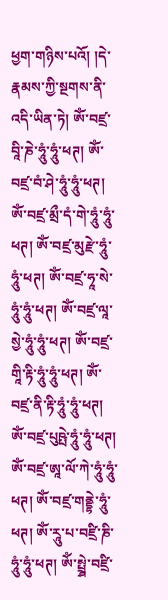ཕྱག་གཉིས་པའོ། །དེ་རྣམས་ཀྱི་སྔགས་ནི་འདི་ཡིན་ཏེ། ཨོཾ་བཛྲ་བཱི་ཎེ་ཧཱུཾ་ཧཱུཾ་ཕཊ། ཨོཾ་བཛྲ་བཾ་ཤེ་ཧཱུཾ་ཧཱུཾ་ཕཊ། ཨོཾ་བཛྲ་མྲྀ་དཾ་གེ་ཧཱུཾ་ཧཱུཾ་ཕཊ། ཨོཾ་བཛྲ་མུརྫེ་ཧཱུཾ་ཧཱུཾ་ཕཊ། ཨོཾ་བཛྲ་ཧཱ་སེ་ཧཱུཾ་ཧཱུཾ་ཕཊ། ཨོཾ་བཛྲ་ལཱ་སྱེ་ཧཱུཾ་ཧཱུཾ་ཕཊ། ཨོཾ་བཛྲ་གཱི་རྟི་ཧཱུཾ་ཧཱུཾ་ཕཊ། ཨོཾ་བཛྲ་ནི་རྟི་ཧཱུཾ་ཧཱུཾ་ཕཊ། ཨོཾ་བཛྲ་པུཥྤེ་ཧཱུཾ་ཧཱུཾ་ཕཊ། ཨོཾ་བཛྲ་ཨཱ་ལོ་ཀེ་ཧཱུཾ་ཧཱུཾ་ཕཊ། ཨོཾ་བཛྲ་གནྡྷེ་ཧཱུཾ་ཕཊ། ཨོཾ་རཱུ་པ་བཛྲི་ཎི་ཧཱུཾ་ཧཱུཾ་ཕཊ། ཨོཾ་སྤྲྴེ་བཛྲི་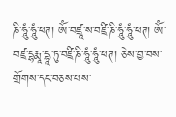ཎི་ཧཱུཾ་ཧཱུཾ་ཕཊ། ཨོཾ་བཛྲཱ་ས་བཛྲི་ཎི་ཧཱུཾ་ཧཱུཾ་ཕཊ། ཨོཾ་བཛྲ་དྷརྨཱ་དྷཱ་ཏུ་བཛྲི་ཎི་ཧཱུཾ་ཧཱུཾ་ཕཊ། ཅེས་བྱ་བས་གྲོགས་དང་བཅས་པས་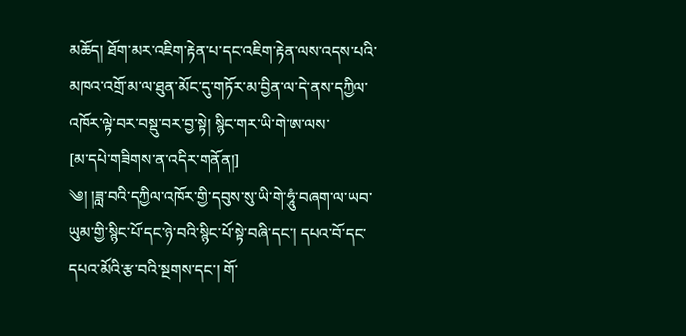མཆོད། ཐོག་མར་འཇིག་རྟེན་པ་དང་འཇིག་རྟེན་ལས་འདས་པའི་མཁའ་འགྲོ་མ་ལ་ཐུན་མོང་དུ་གཏོར་མ་བྱིན་ལ་དེ་ནས་དཀྱིལ་འཁོར་ལྟེ་བར་བསྡུ་བར་བྱ་སྟེ། སྙིང་གར་ཡི་གེ་ཨ་ལས་
[མ་དཔེ་གཟིགས་ན་འདིར་གནོན།]
༄། །ཟླ་བའི་དཀྱིལ་འཁོར་གྱི་དབུས་སུ་ཡི་གེ་ཧཱུཾ་བཞག་ལ་ཡབ་ཡུམ་གྱི་སྙིང་པོ་དང་ཉེ་བའི་སྙིང་པོ་སྟེ་བཞི་དང་། དཔའ་བོ་དང་དཔའ་མོའི་རྩ་བའི་སྔགས་དང་། གོ་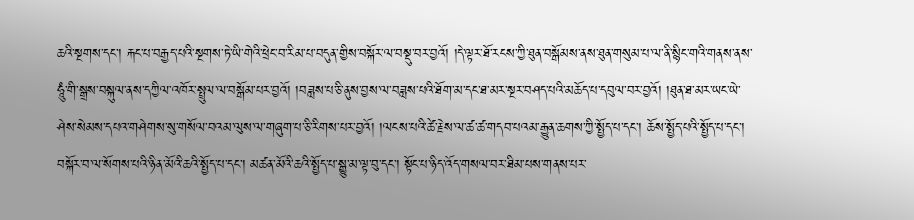ཆའི་སྔགས་དང་། རྐང་པ་བརྒྱད་པའི་སྔགས་ཏེ་ཡི་གེའི་ཕྲེང་བ་རིམ་པ་བདུན་གྱིས་བསྐོར་ལ་བསྡུ་བར་བྱའོ། །དེ་ལྟར་ཐོ་རངས་ཀྱི་ཐུན་བསྒོམས་ནས་ཐུན་གསུམ་པ་ལ་ནི་སྙིང་གའི་གནས་ནས་ཧཱུཾ་གི་སྒྲས་བསྐུལ་ནས་དཀྱིལ་འཁོར་སྤྲུལ་ལ་བསྒོམ་པར་བྱའོ། །བཟླས་པ་ཅི་ནུས་བྱས་ལ་བཟླས་པའི་ཐོག་མ་དང་ཐ་མར་སྔར་བཤད་པའི་མཆོད་པ་དབུལ་བར་བྱའོ། །ཐུན་ཐ་མར་ཡང་ཡེ་ཤེས་སེམས་དཔའ་གཤེགས་སུ་གསོལ་བའམ་ལུས་ལ་གཞུག་པ་ཅི་རིགས་པར་བྱའོ། །ལངས་པའི་ཚེ་རྗེས་ལ་ཚ་ཚ་གདབ་པའམ་རྒྱུན་ཆགས་ཀྱི་སྤྱོད་པ་དང་། ཆོས་སྤྱོད་པའི་སྤྱོད་པ་དང་། བསྐོར་བ་ལ་སོགས་པའི་ཉིན་མོའི་ཆའི་སྤྱོད་པ་དང་། མཚན་མོའི་ཆའི་སྤྱོད་པ་སྒྱུ་མ་ལྟ་བུ་དང་། སྟོང་པ་ཉིད་འོད་གསལ་བར་ཐིམ་པས་གནས་པར་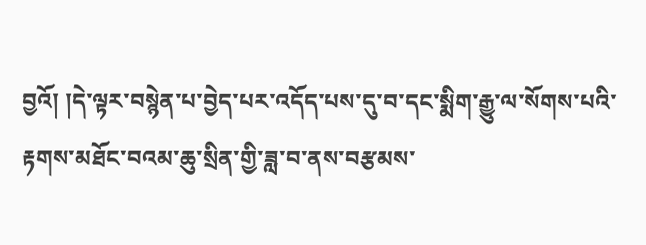བྱའོ། །དེ་ལྟར་བསྙེན་པ་བྱེད་པར་འདོད་པས་དུ་བ་དང་སྨིག་རྒྱུ་ལ་སོགས་པའི་རྟགས་མཐོང་བའམ་ཆུ་སྲིན་གྱི་ཟླ་བ་ནས་བརྩམས་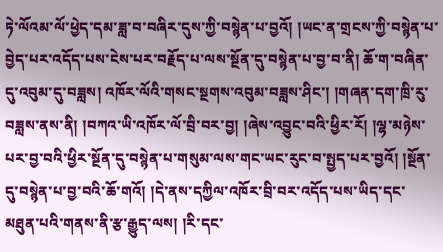ཏེ་ལོའམ་ལོ་ཕྱེད་དམ་ཟླ་བ་བཞིར་དུས་ཀྱི་བསྙེན་པ་བྱའོ། །ཡང་ན་གྲངས་ཀྱི་བསྙེན་པ་བྱེད་པར་འདོད་པས་ངེས་པར་བརྗོད་པ་ལས་སྔོན་དུ་བསྙེན་པ་བྱ་བ་ནི། ཆོ་ག་བཞིན་དུ་འབུམ་དུ་བཟླས། འཁོར་ལོའི་གསང་སྔགས་འབུམ་བཟླས་ཤིང་། །གཞན་དག་ཁྲི་རུ་བཟླས་ནས་ནི། །བཀའ་ཡི་འཁོར་ལོ་བྲི་བར་བྱ། །ཞེས་འབྱུང་བའི་ཕྱིར་རོ། །ལྷ་མཉེས་པར་བྱ་བའི་ཕྱིར་སྔོན་དུ་བསྙེན་པ་གསུམ་ལས་གང་ཡང་རུང་བ་སྤྱད་པར་བྱའོ། །སྔོན་དུ་བསྙེན་པ་བྱ་བའི་ཆོ་གའོ། །དེ་ནས་དཀྱིལ་འཁོར་བྲི་བར་འདོད་པས་ཡིད་དང་མཐུན་པའི་གནས་ནི་རྩ་རྒྱུད་ལས། །རི་དང་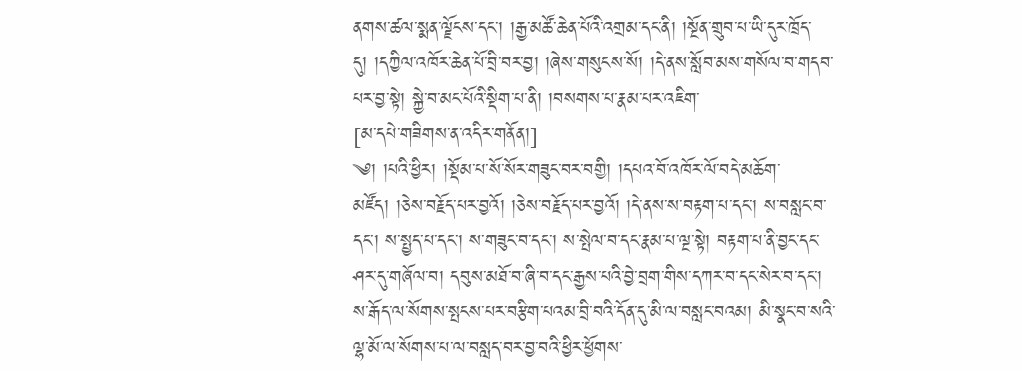ནགས་ཚལ་སྨན་ལྗོངས་དང་། །རྒྱ་མཚོ་ཆེན་པོའི་འགྲམ་དང་ནི། །སྔོན་གྲུབ་པ་ཡི་དུར་ཁྲོད་དུ། །དཀྱིལ་འཁོར་ཆེན་པོ་བྲི་བར་བྱ། །ཞེས་གསུངས་སོ། །དེ་ནས་སློབ་མས་གསོལ་བ་གདབ་པར་བྱ་སྟེ། སྐྱེ་བ་མང་པོའི་སྡིག་པ་ནི། །བསགས་པ་རྣམ་པར་འཇིག་
[མ་དཔེ་གཟིགས་ན་འདིར་གནོན།]
༄། །པའི་ཕྱིར། །སྡོམ་པ་སོ་སོར་གཟུང་བར་བགྱི། །དཔའ་བོ་འཁོར་ལོ་བདེ་མཆོག་མཛོད། །ཅེས་བརྗོད་པར་བྱའོ། །ཅེས་བརྗོད་པར་བྱའོ། །དེ་ནས་ས་བརྟག་པ་དང་། ས་བསླང་བ་དང་། ས་སྤྱད་པ་དང་། ས་གཟུང་བ་དང་། ས་སྤེལ་བ་དང་རྣམ་པ་ལྔ་སྟེ། བརྟག་པ་ནི་བྱང་དང་ཤར་དུ་གཞོལ་བ། དབུས་མཐོ་བ་ཞི་བ་དང་རྒྱས་པའི་བྱེ་བྲག་གིས་དཀར་བ་དང་སེར་བ་དང་། ས་རྒོད་ལ་སོགས་སྤངས་པར་བརྩིག་པའམ་བྲི་བའི་དོན་དུ་མི་ལ་བསླང་བའམ། མི་སྣང་བ་སའི་ལྷ་མོ་ལ་སོགས་པ་ལ་བསླད་བར་བྱ་བའི་ཕྱིར་ཕྱོགས་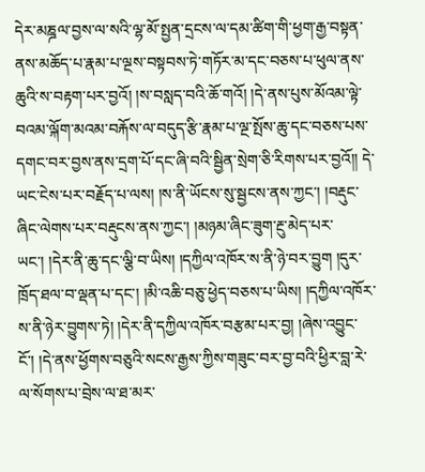དེར་མཎྜལ་བྱས་ལ་སའི་ལྷ་མོ་སྤྱན་དྲངས་ལ་དམ་ཚིག་གི་ཕྱག་རྒྱ་བསྟན་ནས་མཆོད་པ་རྣམ་པ་ལྔས་བསྟབས་ཏེ་གཏོར་མ་དང་བཅས་པ་ཕུལ་ནས་ཆུའི་ས་བརྟག་པར་བྱའོ། །ས་བསླད་བའི་ཆོ་གའོ། །དེ་ནས་པུས་མོའམ་ལྟེ་བའམ་ལྐོག་མའམ་བརྐོས་ལ་བདུད་རྩི་རྣམ་པ་ལྔ་སྤོས་ཆུ་དང་བཅས་པས་དགང་བར་བྱས་ནས་དྲག་པོ་དང་ཞི་བའི་སྦྱིན་སྲེག་ཅི་རིགས་པར་བྱའོ།། དེ་ཡང་ངེས་པར་བརྗོད་པ་ལས། །ས་ནི་ཡོངས་སུ་སྦྱངས་ནས་ཀྱང་། །བརྡུང་ཞིང་ལེགས་པར་བརྡུངས་ནས་ཀྱང་། །མཉམ་ཞིང་ཟུག་རྔུ་མེད་པར་ཡང་། །དེར་ནི་ཆུ་དང་ལྕི་བ་ཡིས། །དཀྱིལ་འཁོར་ས་ནི་ཉེ་བར་བྱུག །དུར་ཁྲོད་ཐལ་བ་ལྡན་པ་དང་། །མི་འཆི་བཅུ་ཕྱེད་བཅས་པ་ཡིས། །དཀྱིལ་འཁོར་ས་ནི་ཉེར་བྱུགས་ཏེ། །དེར་ནི་དཀྱིལ་འཁོར་བརྩམ་པར་བྱ། །ཞེས་འབྱུང་ངོ་། །དེ་ནས་ཕྱོགས་བཅུའི་སངས་རྒྱས་ཀྱིས་གཟུང་བར་བྱ་བའི་ཕྱིར་བླ་རེ་ལ་སོགས་པ་བྲེས་ལ་ཐ་མར་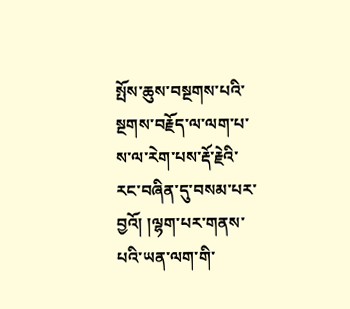སྤོས་ཆུས་བསྔགས་པའི་སྔགས་བརྗོད་ལ་ལག་པ་ས་ལ་རེག་པས་རྡོ་རྗེའི་རང་བཞིན་དུ་བསམ་པར་བྱའོ། །ལྷག་པར་གནས་པའི་ཡན་ལག་གི་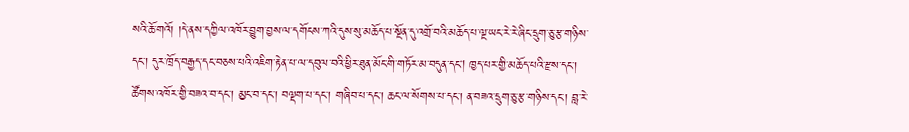སའི་ཆོ་གའོ། །དེ་ནས་དཀྱིལ་འཁོར་བྱུག་བྱས་ལ་དགོངས་ཀའི་དུས་སུ་མཆོད་པ་སྔོན་དུ་འགྲོ་བའི་མཆོད་པ་ལྔ་ཡང་རེ་རེ་ཞིང་དྲུག་ཅུ་རྩ་གཉིས་དང་། དུར་ཁྲོད་བརྒྱད་དང་བཅས་པའི་འཇིག་རྟེན་པ་ལ་དབུལ་བའི་ཕྱིར་ཐུན་མོང་གི་གཏོར་མ་བདུན་དང། ཁྱད་པར་གྱི་མཆོད་པའི་རྫས་དང་། ཚོགས་འཁོར་གྱི་བཟའ་བ་དང་། མྱང་བ་དང་། བལྡག་པ་དང་། གཞིབ་པ་དང་། ཆང་ལ་སོགས་པ་དང་། ན་བཟའ་དྲུག་ཅུ་རྩ་གཉིས་དང་། བླ་རེ་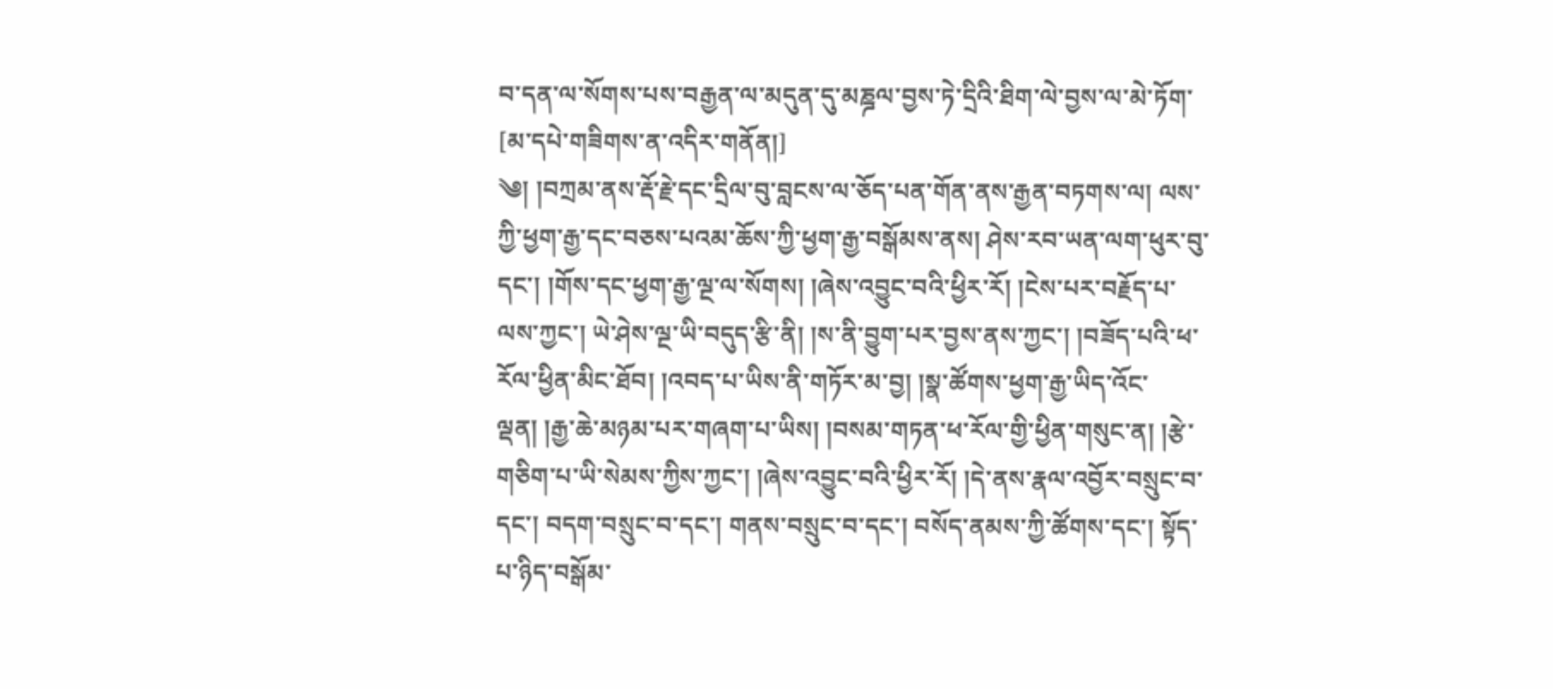བ་དན་ལ་སོགས་པས་བརྒྱན་ལ་མདུན་དུ་མཎྜལ་བྱས་ཏེ་དྲིའི་ཐིག་ལེ་བྱས་ལ་མེ་ཏོག་
[མ་དཔེ་གཟིགས་ན་འདིར་གནོན།]
༄། །བཀྲམ་ནས་རྡོ་རྗེ་དང་དྲིལ་བུ་བླངས་ལ་ཅོད་པན་གོན་ནས་རྒྱན་བཏགས་ལ། ལས་ཀྱི་ཕྱག་རྒྱ་དང་བཅས་པའམ་ཆོས་ཀྱི་ཕྱག་རྒྱ་བསྒོམས་ནས། ཤེས་རབ་ཡན་ལག་ཕུར་བུ་དང་། །གོས་དང་ཕྱག་རྒྱ་ལྔ་ལ་སོགས། །ཞེས་འབྱུང་བའི་ཕྱིར་རོ། །ངེས་པར་བརྗོད་པ་ལས་ཀྱང་། ཡེ་ཤེས་ལྔ་ཡི་བདུད་རྩི་ནི། །ས་ནི་བྱུག་པར་བྱས་ནས་ཀྱང་། །བཟོད་པའི་ཕ་རོལ་ཕྱིན་མིང་ཐོབ། །འབད་པ་ཡིས་ནི་གཏོར་མ་བྱ། །སྣ་ཚོགས་ཕྱག་རྒྱ་ཡིད་འོང་ལྡན། །རྒྱ་ཆེ་མཉམ་པར་གཞག་པ་ཡིས། །བསམ་གཏན་ཕ་རོལ་གྱི་ཕྱིན་གསུང་ན། །རྩེ་གཅིག་པ་ཡི་སེམས་ཀྱིས་ཀྱང་། །ཞེས་འབྱུང་བའི་ཕྱིར་རོ། །དེ་ནས་རྣལ་འབྱོར་བསྲུང་བ་དང་། བདག་བསྲུང་བ་དང་། གནས་བསྲུང་བ་དང་། བསོད་ནམས་ཀྱི་ཚོགས་དང་། སྟོད་པ་ཉིད་བསྒོམ་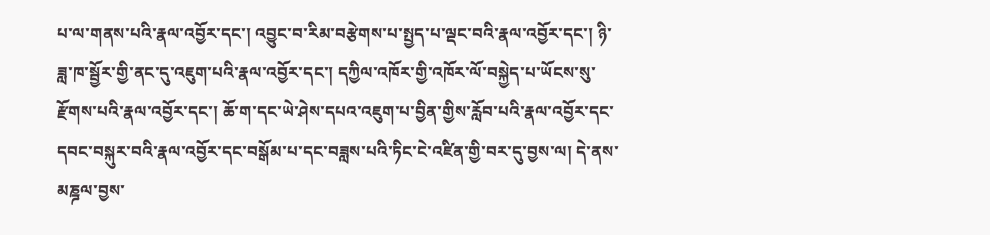པ་ལ་གནས་པའི་རྣལ་འབྱོར་དང་། འབྱུང་བ་རིམ་བརྩེགས་པ་སྤྱད་པ་ལྡང་བའི་རྣལ་འབྱོར་དང་། ཉི་ཟླ་ཁ་སྦྱོར་གྱི་ནང་དུ་འཇུག་པའི་རྣལ་འབྱོར་དང་། དཀྱིལ་འཁོར་གྱི་འཁོར་ལོ་བསྐྱེད་པ་ཡོངས་སུ་རྫོགས་པའི་རྣལ་འབྱོར་དང་། ཆོ་ག་དང་ཡེ་ཤེས་དཔའ་འཇུག་པ་བྱིན་གྱིས་རློབ་པའི་རྣལ་འབྱོར་དང་དབང་བསྐུར་བའི་རྣལ་འབྱོར་དང་བསྒོམ་པ་དང་བཟླས་པའི་ཏིང་ངེ་འཛིན་གྱི་བར་དུ་བྱས་ལ། དེ་ནས་མཎྜལ་བྱས་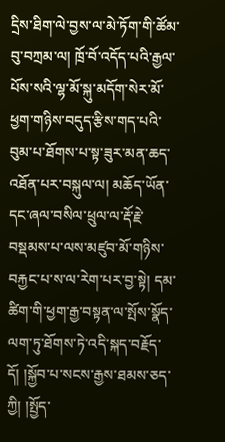དྲིས་ཐིག་ལེ་བྱས་ལ་མེ་ཏོག་གི་ཚོམ་བུ་བཀྲམ་ལ། ཁྲོ་བོ་འདོད་པའི་རྒྱལ་པོས་སའི་ལྷ་མོ་སྐུ་མདོག་སེར་མོ་ཕྱག་གཉིས་བདུད་རྩིས་གད་པའི་བུམ་པ་ཐོགས་པ་སྟ་ཟུར་མན་ཆད་འཐོན་པར་བསྐུལ་ལ། མཆོད་ཡོན་དང་ཞལ་བསིལ་ཕྲུལ་ལ་རྡོ་རྗེ་བསྡམས་པ་ལས་མཛུབ་མོ་གཉིས་བརྐྱང་པ་ས་ལ་རེག་པར་བྱ་སྟེ། དམ་ཚིག་གི་ཕྱག་རྒྱ་བསྟན་ལ་སྤོས་སྣོད་ལག་ཏུ་ཐོགས་ཏེ་འདི་སྐད་བརྗོད་དོ། །སྐྱོབ་པ་སངས་རྒྱས་ཐམས་ཅད་ཀྱི། །སྤྱོད་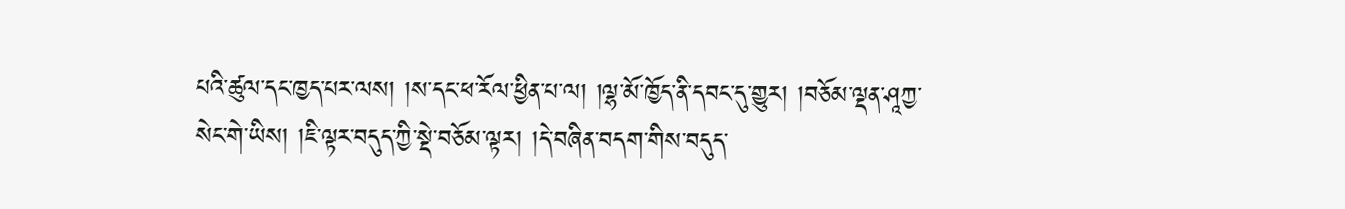པའི་ཚུལ་དང་ཁྱད་པར་ལས། །ས་དང་ཕ་རོལ་ཕྱིན་པ་ལ། །ལྷ་མོ་ཁྱོད་ནི་དབང་དུ་གྱུར། །བཅོམ་ལྡན་ཤཱཀྱ་སེང་གེ་ཡིས། །ཇི་ལྟར་བདུད་ཀྱི་སྡེ་བཅོམ་ལྟར། །དེ་བཞིན་བདག་གིས་བདུད་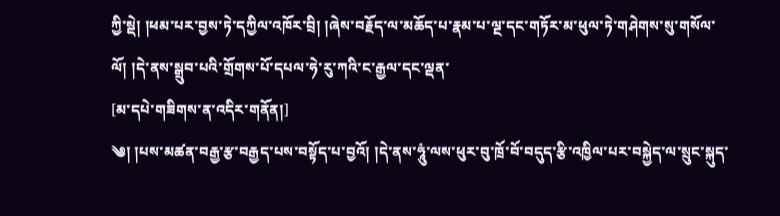ཀྱི་སྡེ། །ཕམ་པར་བྱས་ཏེ་དཀྱིལ་འཁོར་བྲི། །ཞེས་བརྗོད་ལ་མཆོད་པ་རྣམ་པ་ལྔ་དང་གཏོར་མ་ཕུལ་ཏེ་གཤེགས་སུ་གསོལ་ལོ། །དེ་ནས་སྒྲུབ་པའི་གྲོགས་པོ་དཔལ་ཧེ་རུ་ཀའི་ང་རྒྱལ་དང་ལྡན་
[མ་དཔེ་གཟིགས་ན་འདིར་གནོན།]
༄། །པས་མཚན་བརྒྱ་རྩ་བརྒྱད་པས་བསྟོད་པ་བྱའོ། །དེ་ནས་ཧཱུཾ་ལས་ཕུར་བུ་ཁྲོ་བོ་བདུད་རྩི་འཁྱིལ་པར་བསྐྱེད་ལ་སྲུང་སྐུད་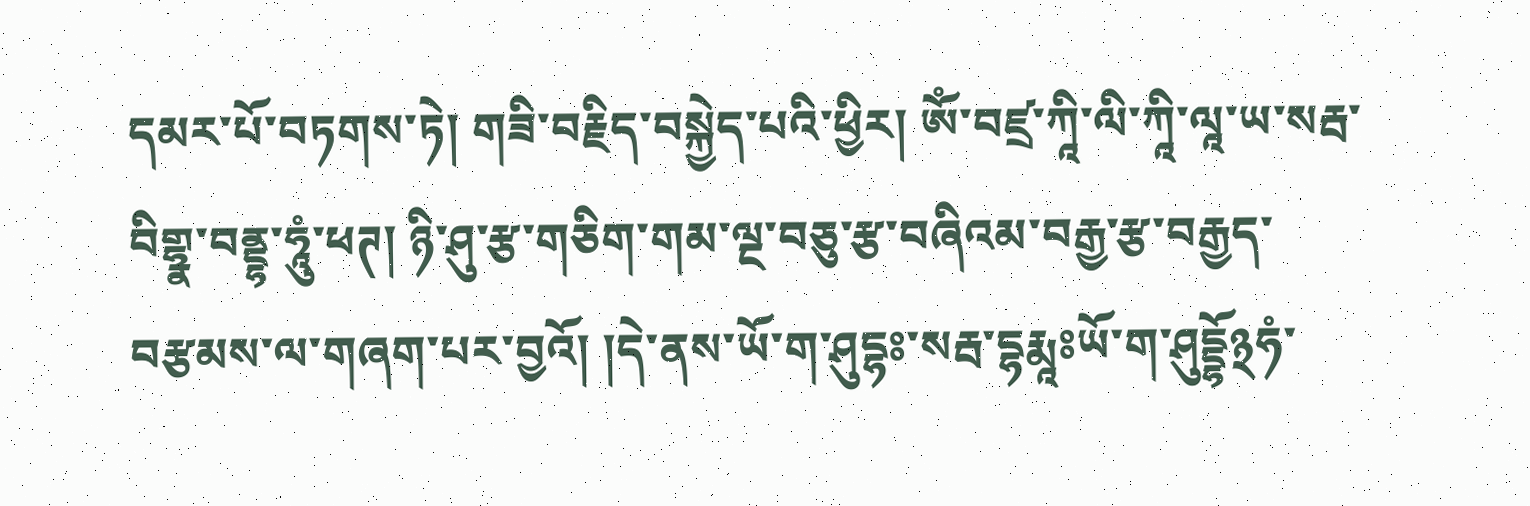དམར་པོ་བཏགས་ཏེ། གཟི་བརྗིད་བསྐྱེད་པའི་ཕྱིར། ཨོཾ་བཛྲ་ཀཱི་ལི་ཀཱི་ལཱ་ཡ་སརྦ་བིགྷྣ་བནྡྷ་ཧཱུཾ་ཕཊ། ཉི་ཤུ་རྩ་གཅིག་གམ་ལྔ་བཅུ་རྩ་བཞིའམ་བརྒྱ་རྩ་བརྒྱད་བརྩམས་ལ་གཞག་པར་བྱའོ། །དེ་ནས་ཡོ་ག་ཤུདྷཿ་སརྦ་དྷརྨཱཿཡོ་ག་ཤུདྡྷོ྅ཧཾ་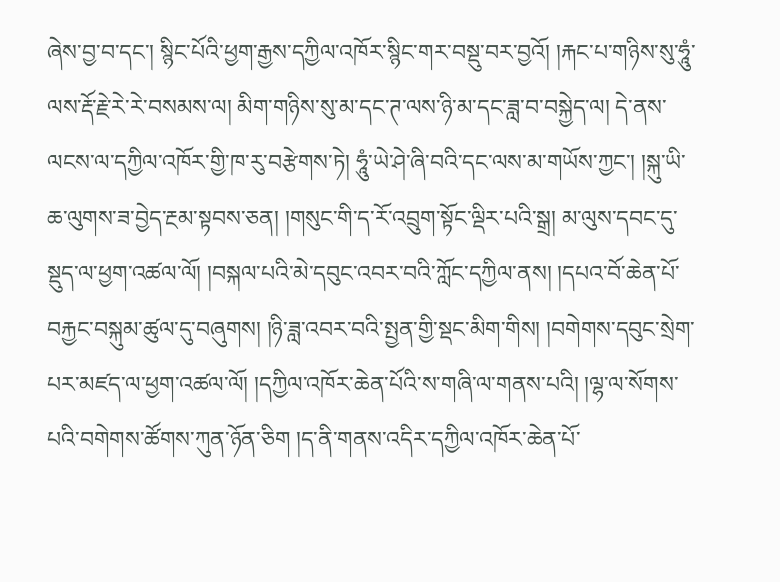ཞེས་བྱ་བ་དང་། སྙིང་པོའི་ཕྱག་རྒྱས་དཀྱིལ་འཁོར་སྙིང་གར་བསྡུ་བར་བྱའོ། །རྐང་པ་གཉིས་སུ་ཧཱུཾ་ལས་རྡོ་རྗེ་རེ་རེ་བསམས་ལ། མིག་གཉིས་སུ་མ་དང་ཊ་ལས་ཉི་མ་དང་ཟླ་བ་བསྐྱེད་ལ། དེ་ནས་ལངས་ལ་དཀྱིལ་འཁོར་གྱི་ཁ་རུ་བརྩེགས་ཏེ། ཧཱུཾ་ཡེ་ཤེ་ཞི་བའི་དང་ལས་མ་གཡོས་ཀྱང་། །སྐུ་ཡི་ཆ་ལུགས་ཟ་བྱེད་རྔམ་སྟབས་ཅན། །གསུང་གི་ད་རོ་འབྲུག་སྟོང་ལྡིར་པའི་སྒྲ། མ་ལུས་དབང་དུ་སྡུད་ལ་ཕྱག་འཚལ་ལོ། །བསྐལ་པའི་མེ་དབུང་འབར་བའི་ཀློང་དཀྱིལ་ནས། །དཔའ་བོ་ཆེན་པོ་བརྐྱང་བསྐུམ་ཚུལ་དུ་བཞུགས། །ཉི་ཟླ་འབར་བའི་སྤྱན་གྱི་སྡང་མིག་གིས། །བགེགས་དབུང་སྲེག་པར་མཛད་ལ་ཕྱག་འཚལ་ལོ། །དཀྱིལ་འཁོར་ཆེན་པོའི་ས་གཞི་ལ་གནས་པའི། །ལྷ་ལ་སོགས་པའི་བགེགས་ཚོགས་ཀུན་ཉོན་ཅིག །ད་ནི་གནས་འདིར་དཀྱིལ་འཁོར་ཆེན་པོ་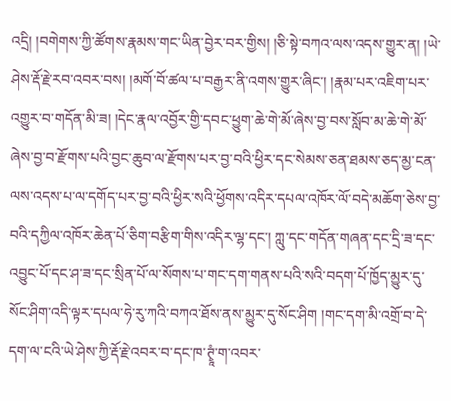འདྲི། །བགེགས་ཀྱི་ཚོགས་རྣམས་གང་ཡིན་བྱེར་བར་གྱིས། །ཅི་སྟེ་བཀའ་ལས་འདས་གྱུར་ན། །ཡེ་ཤེས་རྡོ་རྗེ་རབ་འབར་བས། །མགོ་བོ་ཚལ་པ་བརྒྱར་ནི་འགས་གྱུར་ཞིང་། །རྣམ་པར་འཇིག་པར་འགྱུར་བ་གདོན་མི་ཟ། །དེང་རྣལ་འབྱོར་གྱི་དབང་ཕྱུག་ཆེ་གེ་མོ་ཞེས་བྱ་བས་སློབ་མ་ཆེ་གེ་མོ་ཞེས་བྱ་བ་རྫོགས་པའི་བྱང་ཆུབ་ལ་རྫོགས་པར་བྱ་བའི་ཕྱིར་དང་སེམས་ཅན་ཐམས་ཅད་མྱ་ངན་ལས་འདས་པ་ལ་དགོད་པར་བྱ་བའི་ཕྱིར་སའི་ཕྱོགས་འདིར་དཔལ་འཁོར་ལོ་བདེ་མཆོག་ཅེས་བྱ་བའི་དཀྱིལ་འཁོར་ཆེན་པོ་ཅིག་བརྩིག་གིས་འདིར་ལྷ་དང་། ཀླུ་དང་གདོན་གཞན་དང་དྲི་ཟ་དང་འབྱུང་པོ་དང་ཤ་ཟ་དང་སྲིན་པོ་ལ་སོགས་པ་གང་དག་གནས་པའི་སའི་བདག་པོ་ཁྱོད་མྱུར་དུ་སོང་ཤིག་འདི་ལྟར་དཔལ་ཧེ་རུ་ཀའི་བཀའ་ཐོས་ནས་མྱུར་དུ་སོང་ཤིག །གང་དག་མི་འགྲོ་བ་དེ་དག་ལ་ངའི་ཡེ་ཤེས་ཀྱི་རྡོ་རྗེ་འབར་བ་དང་ཁ་ཊྭཱཾ་ག་འབར་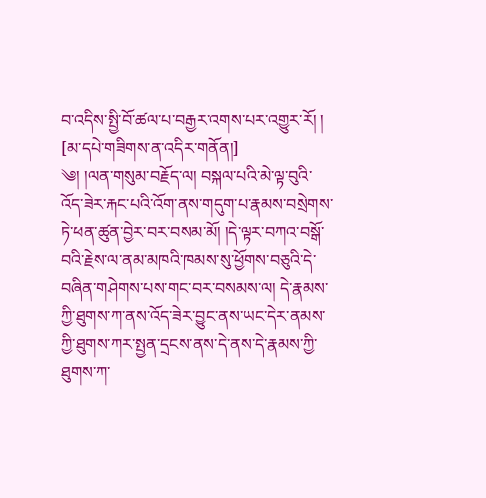བ་འདིས་སྤྱི་བོ་ཚལ་པ་བརྒྱར་འགས་པར་འགྱུར་རོ། །
[མ་དཔེ་གཟིགས་ན་འདིར་གནོན།]
༄། །ལན་གསུམ་བརྗོད་ལ། བསྐལ་པའི་མེ་ལྟ་བུའི་འོད་ཟེར་རྐང་པའི་འོག་ནས་གདུག་པ་རྣམས་བསྲེགས་ཏེ་ཕན་ཚུན་བྱེར་བར་བསམ་མོ། །དེ་ལྟར་བཀའ་བསྒོ་བའི་རྗེས་ལ་ནམ་མཁའི་ཁམས་སུ་ཕྱོགས་བཅུའི་དེ་བཞིན་གཤེགས་པས་གང་བར་བསམས་ལ། དེ་རྣམས་ཀྱི་ཐུགས་ཀ་ནས་འོད་ཟེར་བྱུང་ནས་ཡང་དེར་ནམས་ཀྱི་ཐུགས་ཀར་སྤྱན་དྲངས་ནས་དེ་ནས་དེ་རྣམས་ཀྱི་ཐུགས་ཀ་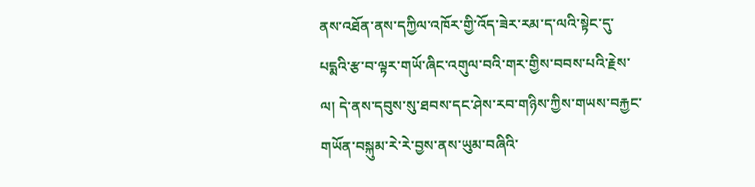ནས་འཐོན་ནས་དཀྱིལ་འཁོར་གྱི་འོད་ཟེར་རམ་ད་ལའི་སྟེང་དུ་པདྨའི་རྩ་བ་ལྟར་གཡོ་ཞིང་འགུལ་བའི་གར་གྱིས་བབས་པའི་རྗེས་ལ། དེ་ནས་དབུས་སུ་ཐབས་དང་ཤེས་རབ་གཉིས་ཀྱིས་གཡས་བརྐྱང་གཡོན་བསྐུམ་རེ་རེ་བྱས་ནས་ཡུམ་བཞིའི་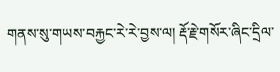གནས་སུ་གཡས་བརྐྱང་རེ་རེ་བྱས་ལ། རྡོ་རྗེ་གསོར་ཞིང་དྲིལ་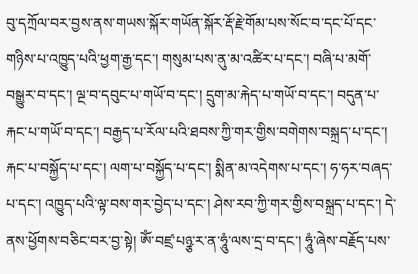བུ་དཀྲོལ་བར་བྱས་ནས་གཡས་སྐོར་གཡོན་སྐོར་རྡོ་རྗེ་གོམ་པས་སོང་བ་དང་པོ་དང་གཉིས་པ་འཁྱུད་པའི་ཕྱག་རྒྱ་དང་། གསུམ་པས་ནུ་མ་འཚིར་པ་དང་། བཞི་པ་མགོ་བསྒྱུར་བ་དང་། ལྔ་བ་དབུང་པ་གཡོ་བ་དང་། དྲུག་མ་རྐེད་པ་གཡོ་བ་དང་། བདུན་པ་རྐང་པ་གཡོ་བ་དང་། བརྒྱད་པ་རོལ་པའི་ཐབས་ཀྱི་གར་གྱིས་བགེགས་བསྐྲད་པ་དང་། རྐང་པ་བསྐྱོད་པ་དང་། ལག་པ་བསྐྱོད་པ་དང་། སྨིན་མ་འདེགས་པ་དང་། ཧ་ཧར་བཞད་པ་དང་། འཁྱུད་པའི་ལྟ་བས་གར་བྱེད་པ་དང་། ཤེས་རབ་ཀྱི་གར་གྱིས་བསྐྲད་པ་དང་། དེ་ནས་ཕྱོགས་བཅིང་བར་བྱ་སྟེ། ཨོཾ་བཛྲ་པཉྩ་ར་ན་ཧཱུཾ་ལས་དྲ་བ་དང་། ཧཱུཾ་ཞེས་བརྗོད་པས་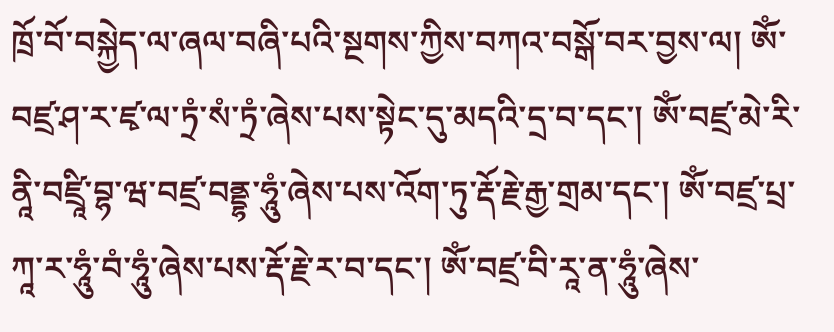ཁྲོ་བོ་བསྐྱེད་ལ་ཞལ་བཞི་པའི་སྔགས་ཀྱིས་བཀའ་བསྒོ་བར་བྱས་ལ། ཨོཾ་བཛྲ་ཤ་ར་ཛྭ་ལ་ཏྲཾ་སཾ་ཏྲཾ་ཞེས་པས་སྟེང་དུ་མདའི་དྲ་བ་དང་། ཨོཾ་བཛྲ་མེ་རི་ནཱི་བཛྲཱི་བྷ་ཝ་བཛྲ་བནྡྷ་ཧཱུཾ་ཞེས་པས་འོག་ཏུ་རྡོ་རྗེ་རྒྱ་གྲམ་དང་། ཨོཾ་བཛྲ་པྲ་ཀཱ་ར་ཧཱུཾ་བཾ་ཧཱུཾ་ཞེས་པས་རྡོ་རྗེ་ར་བ་དང་། ཨོཾ་བཛྲ་བི་རཱ་ན་ཧཱུཾ་ཞེས་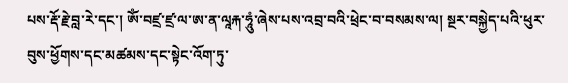པས་རྡོ་རྗེ་བླ་རེ་དང་། ཨོཾ་བཛྲ་ཛྲ་ལ་ཨ་ན་ལཱརྐ་ཧཱུཾ་ཞེས་པས་འབྲ་བའི་ཕྲེང་བ་བསམས་ལ། སྔར་བསྐྱེད་པའི་ཕུར་བུས་ཕྱོགས་དང་མཚམས་དང་སྟེང་འོག་ཏུ་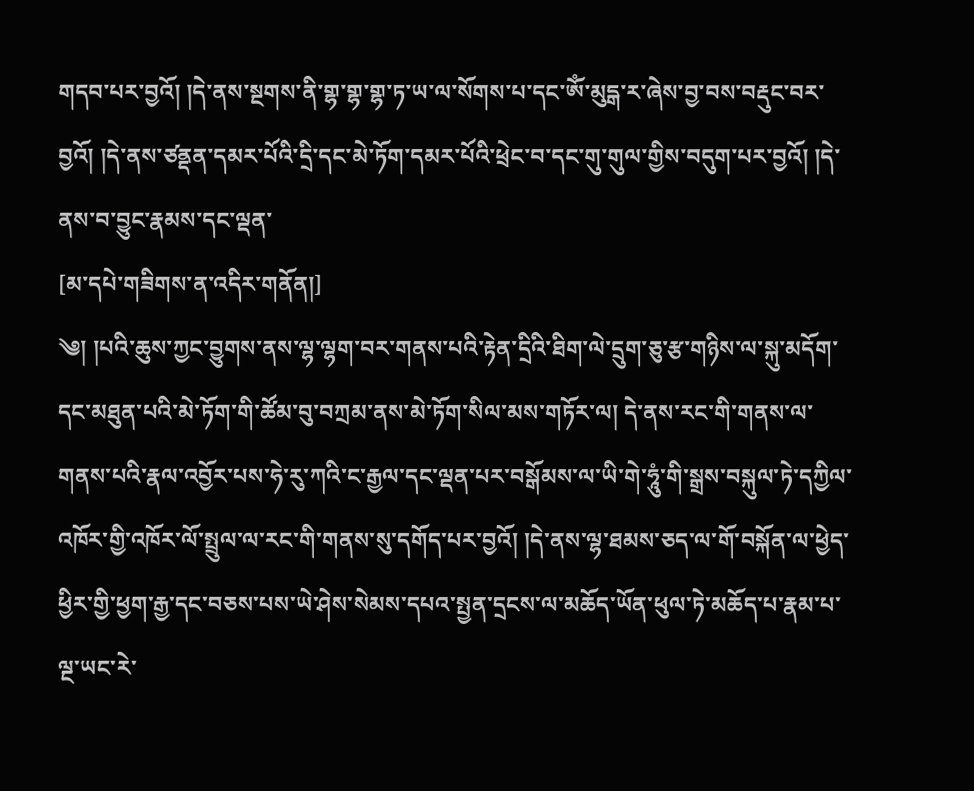གདབ་པར་བྱའོ། །དེ་ནས་སྔགས་ནི་གྷ་གྷ་གྷ་ཏ་ཡ་ལ་སོགས་པ་དང་ཨོཾ་མུདྒ་ར་ཞེས་བྱ་བས་བརྡུང་བར་བྱའོ། །དེ་ནས་ཙནྡན་དམར་པོའི་དྲི་དང་མེ་ཏོག་དམར་པོའི་ཕྲེང་བ་དང་གུ་གུལ་གྱིས་བདུག་པར་བྱའོ། །དེ་ནས་བ་བྱུང་རྣམས་དང་ལྡན་
[མ་དཔེ་གཟིགས་ན་འདིར་གནོན།]
༄། །པའི་ཆུས་ཀྱང་བྱུགས་ནས་ལྷ་ལྷག་བར་གནས་པའི་རྟེན་དྲིའི་ཐིག་ལེ་དྲུག་ཅུ་རྩ་གཉིས་ལ་སྐུ་མདོག་དང་མཐུན་པའི་མེ་ཏོག་གི་ཚོམ་བུ་བཀྲམ་ནས་མེ་ཏོག་སིལ་མས་གཏོར་ལ། དེ་ནས་རང་གི་གནས་ལ་གནས་པའི་རྣལ་འབྱོར་པས་ཧེ་རུ་ཀའི་ང་རྒྱལ་དང་ལྡན་པར་བསྒོམས་ལ་ཡི་གེ་ཧཱུཾ་གི་སྒྲས་བསྐུལ་ཏེ་དཀྱིལ་འཁོར་གྱི་འཁོར་ལོ་སྤྲུལ་ལ་རང་གི་གནས་སུ་དགོད་པར་བྱའོ། །དེ་ནས་ལྷ་ཐམས་ཅད་ལ་གོ་བསྐོན་ལ་ཕྱེད་ཕྱིར་གྱི་ཕྱག་རྒྱ་དང་བཅས་པས་ཡེ་ཤེས་སེམས་དཔའ་སྤྱན་དྲངས་ལ་མཆོད་ཡོན་ཕུལ་ཏེ་མཆོད་པ་རྣམ་པ་ལྔ་ཡང་རེ་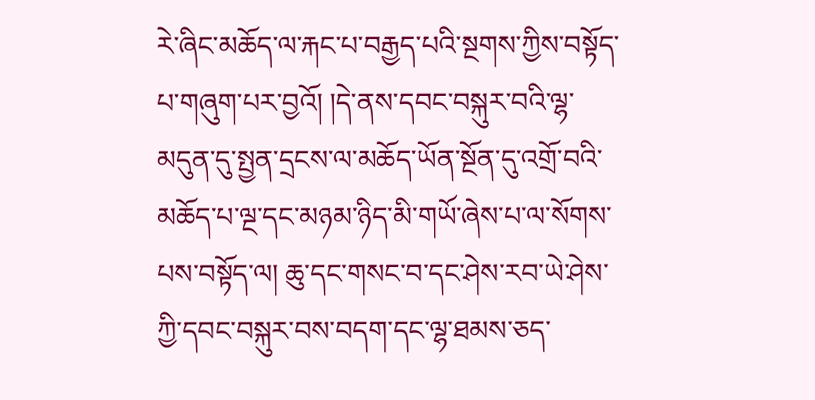རེ་ཞིང་མཆོད་ལ་རྐང་པ་བརྒྱད་པའི་སྔགས་ཀྱིས་བསྟོད་པ་གཞུག་པར་བྱའོ། །དེ་ནས་དབང་བསྐུར་བའི་ལྷ་མདུན་དུ་སྤྱན་དྲངས་ལ་མཆོད་ཡོན་སྔོན་དུ་འགྲོ་བའི་མཆོད་པ་ལྔ་དང་མཉམ་ཉིད་མི་གཡོ་ཞེས་པ་ལ་སོགས་པས་བསྟོད་ལ། ཆུ་དང་གསང་བ་དང་ཤེས་རབ་ཡེ་ཤེས་ཀྱི་དབང་བསྐུར་བས་བདག་དང་ལྷ་ཐམས་ཅད་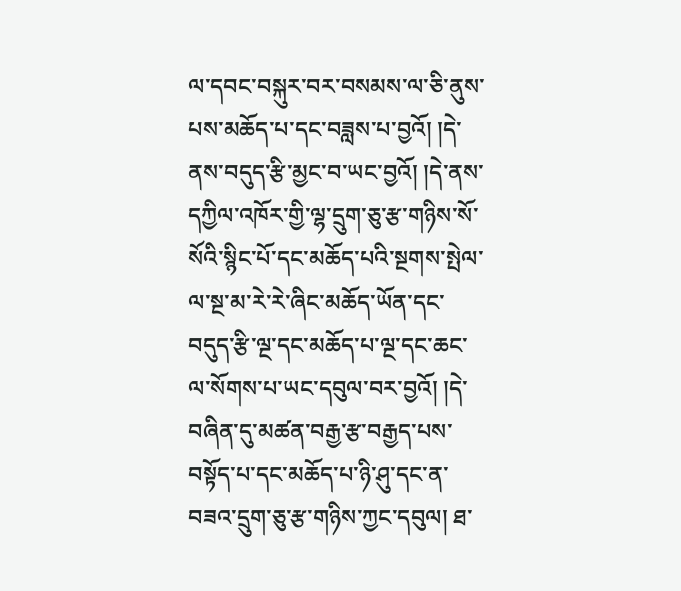ལ་དབང་བསྐུར་བར་བསམས་ལ་ཅི་ནུས་པས་མཆོད་པ་དང་བཟླས་པ་བྱའོ། །དེ་ནས་བདུད་རྩི་མྱང་བ་ཡང་བྱའོ། །དེ་ནས་དཀྱིལ་འཁོར་གྱི་ལྷ་དྲུག་ཅུ་རྩ་གཉིས་སོ་སོའི་སྙིང་པོ་དང་མཆོད་པའི་སྔགས་སྤེལ་ལ་སྔ་མ་རེ་རེ་ཞིང་མཆོད་ཡོན་དང་བདུད་རྩི་ལྔ་དང་མཆོད་པ་ལྔ་དང་ཆང་ལ་སོགས་པ་ཡང་དབུལ་བར་བྱའོ། །དེ་བཞིན་དུ་མཚན་བརྒྱ་རྩ་བརྒྱད་པས་བསྟོད་པ་དང་མཆོད་པ་ཉི་ཤུ་དང་ན་བཟའ་དྲུག་ཅུ་རྩ་གཉིས་ཀྱང་དབུལ། ཐ་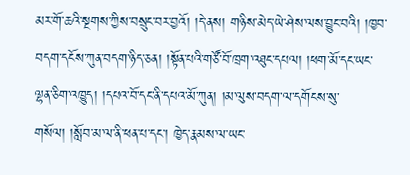མར་གོ་ཆའི་སྔགས་ཀྱིས་བསྲུང་བར་བྱའོ། །དེ་ནས། གཉིས་མེད་ཡེ་ཤེས་ལས་བྱུང་བའི། །ཁྱབ་བདག་དངོས་ཀུན་བདག་ཉིད་ཅན། །སྟོན་པའི་གཙོ་བོ་ཁྲག་འཐུང་དཔལ། །ཕག་མོ་དང་ཡང་ལྷན་ཅིག་འཁྱུད། །དཔའ་བོ་དང་ནི་དཔའ་མོ་ཀུན། །མ་ལུས་བདག་ལ་དགོངས་སུ་གསོལ། །སློབ་མ་ལ་ནི་ཕན་པ་དང་། ཁྱེད་རྣམས་ལ་ཡང་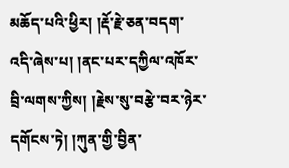མཆོད་པའི་ཕྱིར། །རྡོ་རྗེ་ཅན་བདག་འདི་ཞེས་པ། །ནང་པར་དཀྱིལ་འཁོར་བྲི་ལགས་ཀྱིས། །རྗེས་སུ་བརྩེ་བར་ཉེར་དགོངས་ཏེ། །ཀུན་གྱི་བྱིན་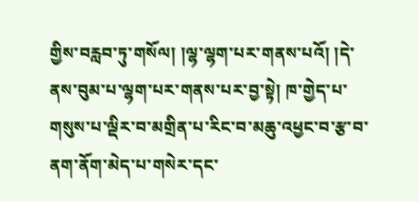གྱིས་བརླབ་ཏུ་གསོལ། །ལྷ་ལྷག་པར་གནས་པའོ། །དེ་ནས་བུམ་པ་ལྷག་པར་གནས་པར་བྱ་སྟེ། ཁ་གྱེད་པ་གསུས་པ་ལྡིར་བ་མགྲིན་པ་རིང་བ་མཆུ་འཕྱང་བ་རྩ་བ་ནག་ནོག་མེད་པ་གསེར་དང་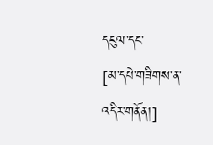དངུལ་དང་
[མ་དཔེ་གཟིགས་ན་འདིར་གནོན།]